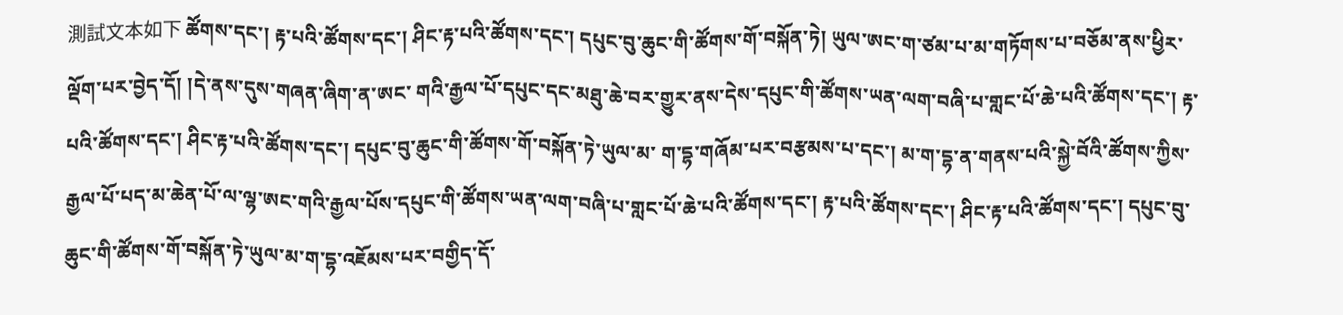測試文本如下 ཚོགས་དང་། རྟ་པའི་ཚོགས་དང་། ཤིང་རྟ་པའི་ཚོགས་དང་། དཔུང་བུ་ཆུང་གི་ཚོགས་གོ་བསྐོན་ཏེ། ཡུལ་ཨང་ག་ཙམ་པ་མ་གཏོགས་པ་བཅོམ་ནས་ཕྱིར་ལྡོག་པར་བྱེད་དོ། །དེ་ནས་དུས་གཞན་ཞིག་ན་ཨང་ གའི་རྒྱལ་པོ་དཔུང་དང་མཐུ་ཆེ་བར་གྱུར་ནས་དེས་དཔུང་གི་ཚོགས་ཡན་ལག་བཞི་པ་གླང་པོ་ཆེ་པའི་ཚོགས་དང་། རྟ་པའི་ཚོགས་དང་། ཤིང་རྟ་པའི་ཚོགས་དང་། དཔུང་བུ་ཆུང་གི་ཚོགས་གོ་བསྐོན་ཏེ་ཡུལ་མ་ ག་དྷ་གཞོམ་པར་བརྩམས་པ་དང་། མ་ག་དྷ་ན་གནས་པའི་སྐྱེ་བོའི་ཚོགས་ཀྱིས་རྒྱལ་པོ་པད་མ་ཆེན་པོ་ལ་ལྷ་ཨང་གའི་རྒྱལ་པོས་དཔུང་གི་ཚོགས་ཡན་ལག་བཞི་པ་གླང་པོ་ཆེ་པའི་ཚོགས་དང་། རྟ་པའི་ཚོགས་དང་། ཤིང་རྟ་པའི་ཚོགས་དང་། དཔུང་བུ་ཆུང་གི་ཚོགས་གོ་བསྐོན་ཏེ་ཡུལ་མ་ག་དྷ་འཇོམས་པར་བགྱིད་དོ་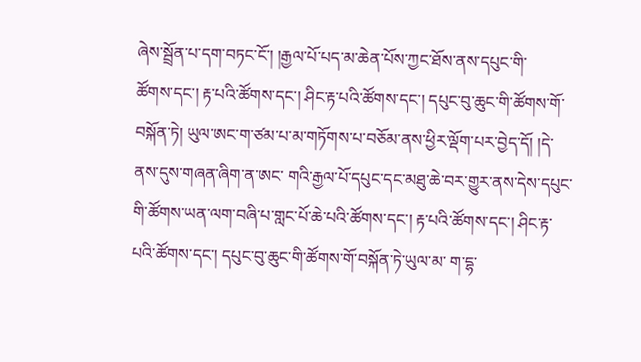ཞེས་སྦྲོན་པ་དག་བཏང་ངོ་། །རྒྱལ་པོ་པད་མ་ཆེན་པོས་ཀྱང་ཐོས་ནས་དཔུང་གི་
ཚོགས་དང་། རྟ་པའི་ཚོགས་དང་། ཤིང་རྟ་པའི་ཚོགས་དང་། དཔུང་བུ་ཆུང་གི་ཚོགས་གོ་བསྐོན་ཏེ། ཡུལ་ཨང་ག་ཙམ་པ་མ་གཏོགས་པ་བཅོམ་ནས་ཕྱིར་ལྡོག་པར་བྱེད་དོ། །དེ་ནས་དུས་གཞན་ཞིག་ན་ཨང་ གའི་རྒྱལ་པོ་དཔུང་དང་མཐུ་ཆེ་བར་གྱུར་ནས་དེས་དཔུང་གི་ཚོགས་ཡན་ལག་བཞི་པ་གླང་པོ་ཆེ་པའི་ཚོགས་དང་། རྟ་པའི་ཚོགས་དང་། ཤིང་རྟ་པའི་ཚོགས་དང་། དཔུང་བུ་ཆུང་གི་ཚོགས་གོ་བསྐོན་ཏེ་ཡུལ་མ་ ག་དྷ་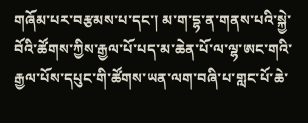གཞོམ་པར་བརྩམས་པ་དང་། མ་ག་དྷ་ན་གནས་པའི་སྐྱེ་བོའི་ཚོགས་ཀྱིས་རྒྱལ་པོ་པད་མ་ཆེན་པོ་ལ་ལྷ་ཨང་གའི་རྒྱལ་པོས་དཔུང་གི་ཚོགས་ཡན་ལག་བཞི་པ་གླང་པོ་ཆེ་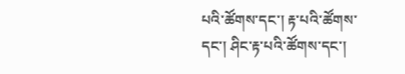པའི་ཚོགས་དང་། རྟ་པའི་ཚོགས་དང་། ཤིང་རྟ་པའི་ཚོགས་དང་།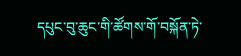དཔུང་བུ་ཆུང་གི་ཚོགས་གོ་བསྐོན་ཏེ་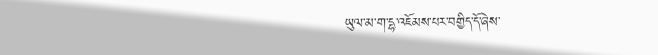ཡུལ་མ་ག་དྷ་འཇོམས་པར་བགྱིད་དོ་ཞེས་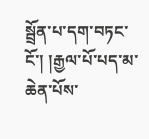སྦྲོན་པ་དག་བཏང་ངོ་། །རྒྱལ་པོ་པད་མ་ཆེན་པོས་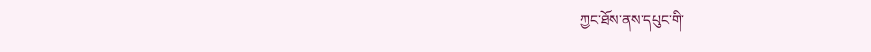ཀྱང་ཐོས་ནས་དཔུང་གི་